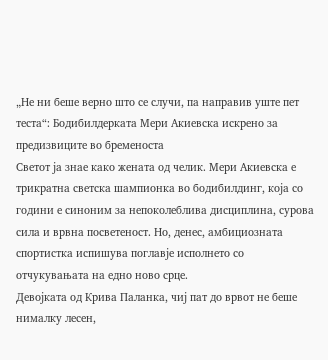„Не ни беше верно што се случи, па направив уште пет теста“: Бодибилдерката Мери Акиевска искрено за предизвиците во бременоста
Светот ја знае како жената од челик. Мери Акиевска е трикратна светска шампионка во бодибилдинг, која со години е синоним за непоколеблива дисциплина, сурова сила и врвна посветеност. Но, денес, амбициозната спортистка испишува поглавје исполнето со отчукувањата на едно ново срце.
Девојката од Крива Паланка, чиј пат до врвот не беше нималку лесен,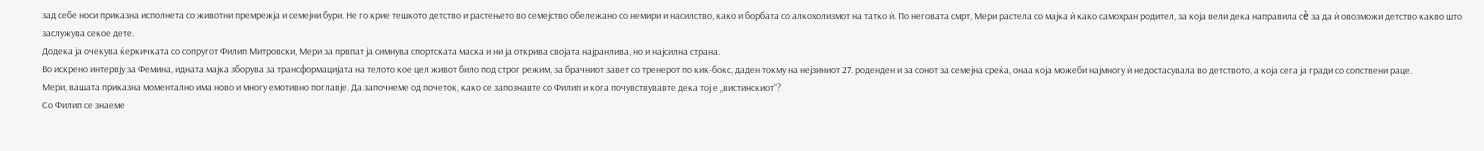зад себе носи приказна исполнета со животни премрежја и семејни бури. Не го крие тешкото детство и растењето во семејство обележано со немири и насилство, како и борбата со алкохолизмот на татко ѝ. По неговата смрт, Мери растела со мајка ѝ како самохран родител, за која вели дека направила сè за да ѝ овозможи детство какво што заслужува секое дете.
Додека ја очекува ќеркичката со сопругот Филип Митровски, Мери за првпат ја симнува спортската маска и ни ја открива својата најранлива, но и најсилна страна.
Во искрено интервју за Фемина, идната мајка зборува за трансформацијата на телото кое цел живот било под строг режим, за брачниот завет со тренерот по кик-бокс, даден токму на нејзиниот 27. роденден и за сонот за семејна среќа, онаа која можеби најмногу ѝ недостасувала во детството, а која сега ја гради со сопствени раце.
Мери, вашата приказна моментално има ново и многу емотивно поглавје. Да започнеме од почеток, како се запознавте со Филип и кога почувствувавте дека тој е „вистинскиот“?
Со Филип се знаеме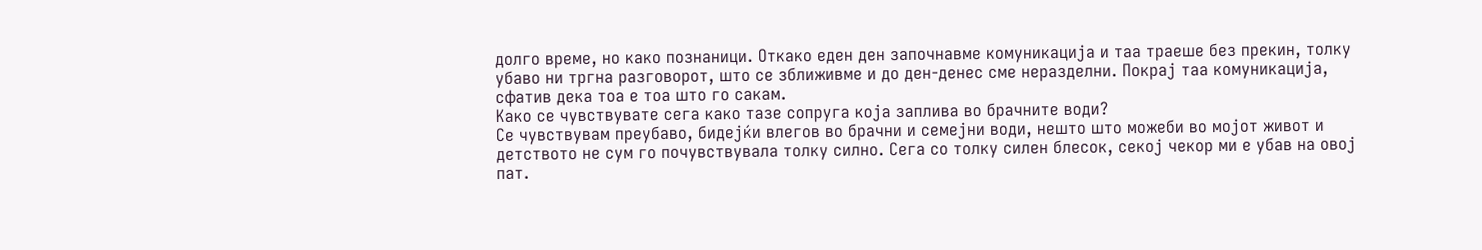долго време, но како познаници. Откако еден ден започнавме комуникација и таа траеше без прекин, толку убаво ни тргна разговорот, што се зближивме и до ден-денес сме неразделни. Покрај таа комуникација, сфатив дека тоа е тоа што го сакам.
Како се чувствувате сега како тазе сопруга која заплива во брачните води?
Се чувствувам преубаво, бидејќи влегов во брачни и семејни води, нешто што можеби во мојот живот и детството не сум го почувствувала толку силно. Сега со толку силен блесок, секој чекор ми е убав на овој пат.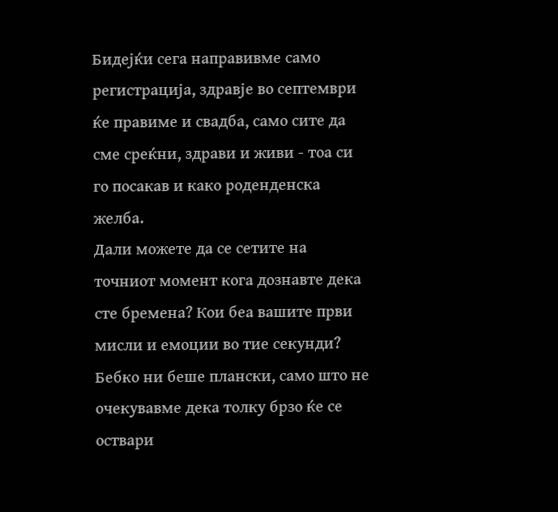Бидејќи сега направивме само регистрација, здравје во септември ќе правиме и свадба, само сите да сме среќни, здрави и живи - тоа си го посакав и како роденденска желба.
Дали можете да се сетите на точниот момент кога дознавте дека сте бремена? Кои беа вашите први мисли и емоции во тие секунди?
Бебко ни беше плански, само што не очекувавме дека толку брзо ќе се оствари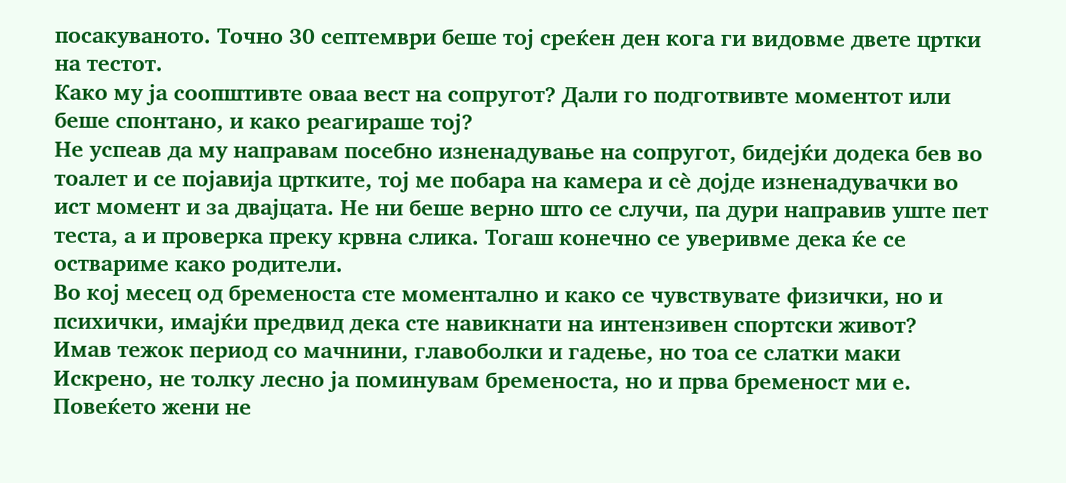посакуваното. Точно 30 септември беше тој среќен ден кога ги видовме двете цртки на тестот.
Како му ја соопштивте оваа вест на сопругот? Дали го подготвивте моментот или беше спонтано, и како реагираше тој?
Не успеав да му направам посебно изненадување на сопругот, бидејќи додека бев во тоалет и се појавија цртките, тој ме побара на камера и сè дојде изненадувачки во ист момент и за двајцата. Не ни беше верно што се случи, па дури направив уште пет теста, а и проверка преку крвна слика. Тогаш конечно се уверивме дека ќе се оствариме како родители.
Во кој месец од бременоста сте моментално и како се чувствувате физички, но и психички, имајќи предвид дека сте навикнати на интензивен спортски живот?
Имав тежок период со мачнини, главоболки и гадење, но тоа се слатки маки
Искрено, не толку лесно ја поминувам бременоста, но и прва бременост ми е. Повеќето жени не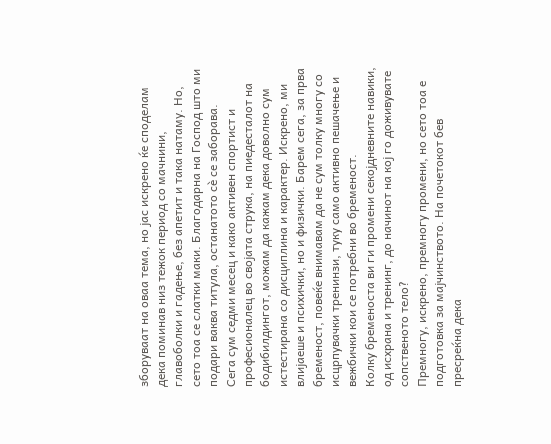зборуваат на оваа тема, но јас искрено ќе споделам дека поминав низ тежок период со мачнини, главоболки и гадење, без апетит и така натаму. Но, сето тоа се слатки маки. Благодарна на Господ што ми подари ваква титула, останатото сè се заборава.
Сега сум седми месец и како активен спортист и професионалец во својата струка, на пиедесталот на бодибилдингот, можам да кажам дека доволно сум истестирана со дисциплина и карактер. Искрено, ми влијаеше и психички, но и физички. Барем сега, за прва бременост, повеќе внимавам да не сум толку многу со исцрпувачки тренинзи, туку само активно пешачење и вежбички кои се потребни во бременост.
Колку бременоста ви ги промени секојдневните навики, од исхрана и тренинг, до начинот на кој го доживувате сопственото тело?
Премногу, искрено, премногу промени, но сето тоа е подготовка за мајчинството. На почетокот бев пресреќна дека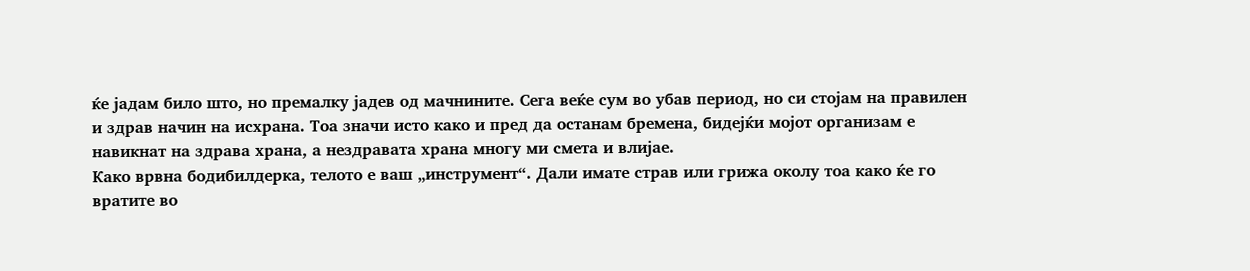ќе јадам било што, но премалку јадев од мачнините. Сега веќе сум во убав период, но си стојам на правилен и здрав начин на исхрана. Тоа значи исто како и пред да останам бремена, бидејќи мојот организам е навикнат на здрава храна, а нездравата храна многу ми смета и влијае.
Како врвна бодибилдерка, телото е ваш „инструмент“. Дали имате страв или грижа околу тоа како ќе го вратите во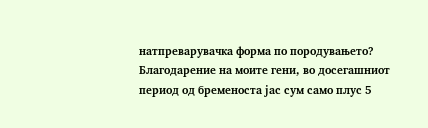натпреварувачка форма по породувањето?
Благодарение на моите гени, во досегашниот период од бременоста јас сум само плус 5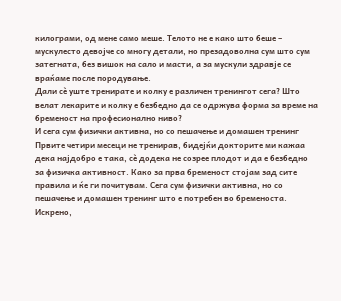килограми, од мене само меше. Телото не е како што беше – мускулесто девојче со многу детали, но презадоволна сум што сум затегната, без вишок на сало и масти, а за мускули здравје се враќаме после породување.
Дали сè уште тренирате и колку е различен тренингот сега? Што велат лекарите и колку е безбедно да се одржува форма за време на бременост на професионално ниво?
И сега сум физички активна, но со пешачење и домашен тренинг
Првите четири месеци не тренирав, бидејќи докторите ми кажаа дека најдобро е така, сè додека не созрее плодот и да е безбедно за физичка активност. Како за прва бременост стојам зад сите правила и ќе ги почитувам. Сега сум физички активна, но со пешачење и домашен тренинг што е потребен во бременоста. Искрено,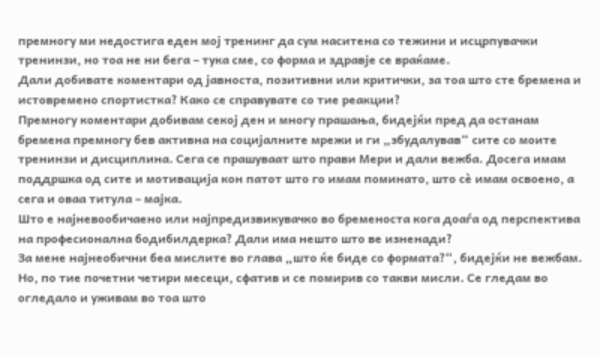премногу ми недостига еден мој тренинг да сум наситена со тежини и исцрпувачки тренинзи, но тоа не ни бега – тука сме, со форма и здравје се враќаме.
Дали добивате коментари од јавноста, позитивни или критички, за тоа што сте бремена и истовремено спортистка? Како се справувате со тие реакции?
Премногу коментари добивам секој ден и многу прашања, бидејќи пред да останам бремена премногу бев активна на социјалните мрежи и ги „збудалував“ сите со моите тренинзи и дисциплина. Сега се прашуваат што прави Мери и дали вежба. Досега имам поддршка од сите и мотивација кон патот што го имам поминато, што сè имам освоено, а сега и оваа титула – мајка.
Што е најневообичаено или најпредизвикувачко во бременоста кога доаѓа од перспектива на професионална бодибилдерка? Дали има нешто што ве изненади?
За мене најнеобични беа мислите во глава „што ќе биде со формата?“, бидејќи не вежбам. Но, по тие почетни четири месеци, сфатив и се помирив со такви мисли. Се гледам во огледало и уживам во тоа што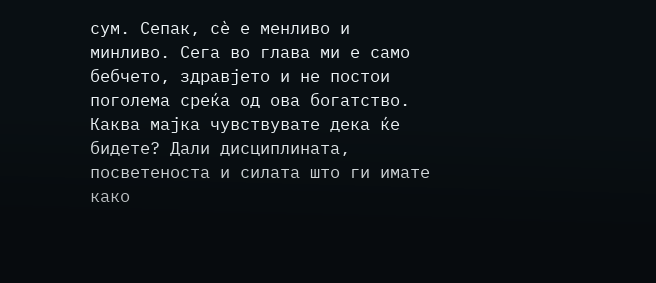сум. Сепак, сè е менливо и минливо. Сега во глава ми е само бебчето, здравјето и не постои поголема среќа од ова богатство.
Каква мајка чувствувате дека ќе бидете? Дали дисциплината, посветеноста и силата што ги имате како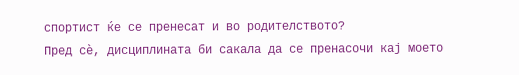спортист ќе се пренесат и во родителството?
Пред сè, дисциплината би сакала да се пренасочи кај моето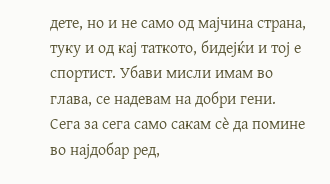дете, но и не само од мајчина страна, туку и од кај таткото, бидејќи и тој е спортист. Убави мисли имам во глава, се надевам на добри гени. Сега за сега само сакам сè да помине во најдобар ред,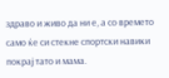здраво и живо да ни е, а со времето само ќе си стекне спортски навики покрај тато и мама.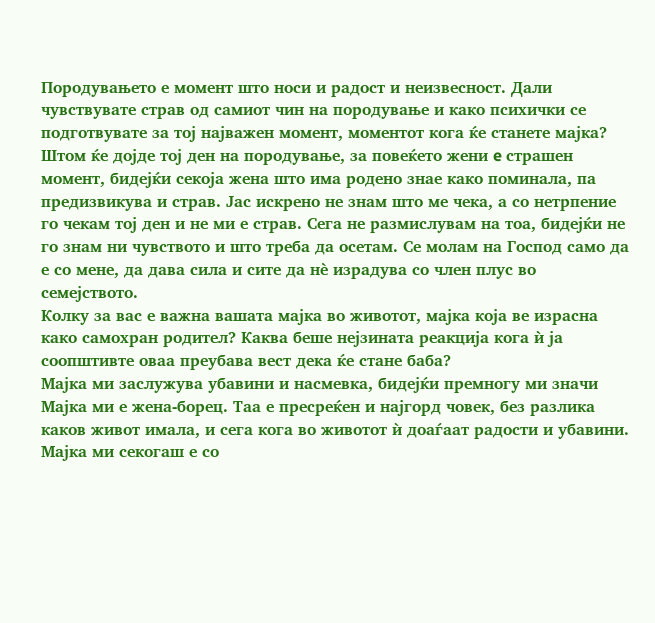Породувањето е момент што носи и радост и неизвесност. Дали чувствувате страв од самиот чин на породување и како психички се подготвувате за тој најважен момент, моментот кога ќе станете мајка?
Штом ќе дојде тој ден на породување, за повеќето жени e страшен момент, бидејќи секоја жена што има родено знае како поминала, па предизвикува и страв. Јас искрено не знам што ме чека, а со нетрпение го чекам тој ден и не ми е страв. Сега не размислувам на тоа, бидејќи не го знам ни чувството и што треба да осетам. Се молам на Господ само да е со мене, да дава сила и сите да нè израдува со член плус во семејството.
Колку за вас е важна вашата мајка во животот, мајка која ве израсна како самохран родител? Каква беше нејзината реакција кога ѝ ја соопштивте оваа преубава вест дека ќе стане баба?
Мајка ми заслужува убавини и насмевка, бидејќи премногу ми значи
Мајка ми е жена-борец. Таа е пресреќен и најгорд човек, без разлика каков живот имала, и сега кога во животот ѝ доаѓаат радости и убавини. Мајка ми секогаш е со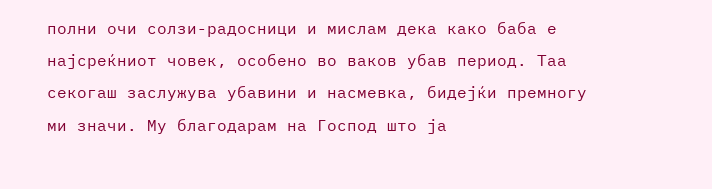полни очи солзи-радосници и мислам дека како баба е најсреќниот човек, особено во ваков убав период. Таа секогаш заслужува убавини и насмевка, бидејќи премногу ми значи. Му благодарам на Господ што ја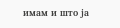имам и што ја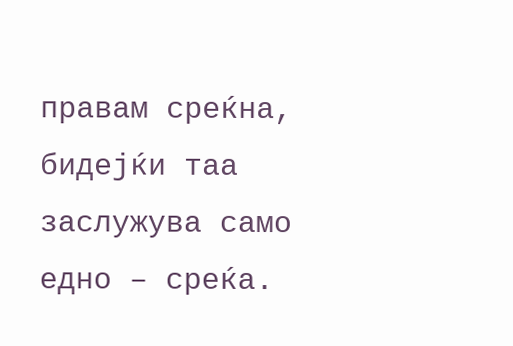правам среќна, бидејќи таа заслужува само едно – среќа.